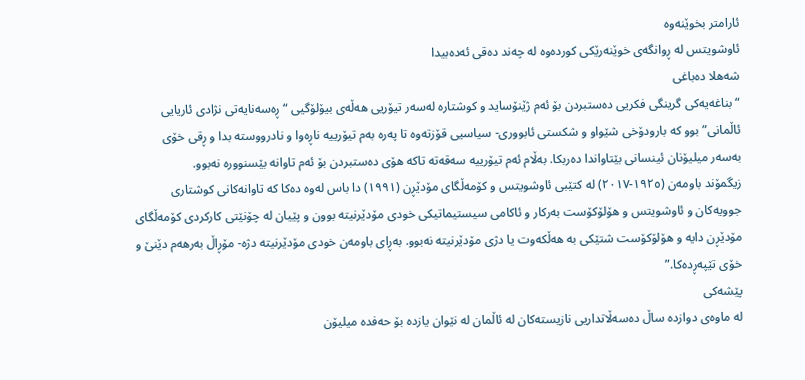ئارامتر بخوێنەوە
ئاوشویتس لە ڕوانگەی خوێنەرێکی کوردەوە لە چەند دەقی ئەدەبیدا
شەهلا دەباغی
“بناغەیەکی گرینگی فکریی دەستبردن بۆ ئەم ژێنۆساید و کوشتارە لەسەر تیۆریی هەڵەی بیۆلۆگیی “ڕەسەنایەتی نژادی ئاریایی ئاڵمانی” بوو کە بارودۆخی شێواو و شکستی ئابووری- سیاسیی قۆزتەوە تا پەرە بەم تیۆرییە ناڕەوا و نادرووستە بدا و ڕقی خۆی بەسەر میلیۆنان ئینسانی بێتاواندا دەربکا. بەڵام ئەم تیۆرییە سەقەتە تاکە هۆی دەستبردن بۆ ئەم تاوانە بێسنوورە نەبوو.
زیگمۆند باومەن (١٩٢٥-٢٠١٧) لە کتێبی ئاوشویتس و کۆمەڵگای مۆدێڕن (١٩٩١) دا باس لەوە دەکا کە تاوانەکانی کوشتاری جوویەکان و ئاوشویتس و هۆلۆکۆست بەرکار و ئاکامی سیستیماتیکی خودی مۆدێرنیتە بوون و پێیان لە چۆنێتی کارکردی کۆمەڵگای مۆدێڕن دایە و هۆلۆکۆست شتێکی بە هەڵکەوت یا دژی مۆدێرنیتە نەبوو. بەڕای باومەن خودی مۆدێرنیتە دژە- مۆڕاڵ بەرهەم دێنێ و خۆی تێپەڕدەکا.”
پێشەکی
لە ماوەی دوازدە ساڵ دەسەڵاتداریی نازیستەکان لە ئاڵمان لە نێوان یازدە بۆ حەفدە میلیۆن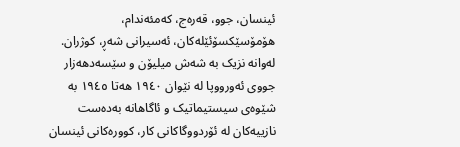ئینسان، جوو، قەرەج، کەمئەندام، هۆمۆسێکسۆئێلەکان، ئەسیرانی شەڕ، کوژران. لەوانە نزیک بە شەش میلیۆن و سێسەدهەزار جووی ئەورووپا لە نێوان ١٩٤٠ هەتا ١٩٤٥ بە شێوەی سیستیماتیک و ئاگاهانە بەدەست نازییەکان لە ئۆردووگاکانی کار، کوورەکانی ئینسان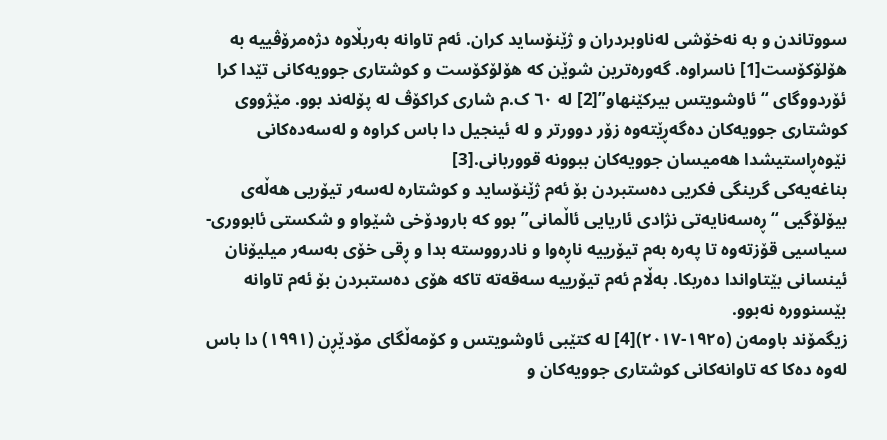سووتاندن و بە نەخۆشی لەناوبردران و ژێنۆساید کران. ئەم تاوانە بەربڵاوە دژەمرۆڤییە بە هۆلۆکۆست[1] ناسراوە. گەورەترین شوێن کە هۆلۆکۆست و کوشتاری جوویەکانی تێدا کرا ئۆردووگای “ئاوشویتس بیرکێنهاو”[2] لە ٦٠ ک.م شاری کراکۆڤ لە پۆلەند بوو. مێژووی کوشتاری جوویەکان دەگەڕێتەوە زۆر دوورتر و لە ئینجیل دا باس کراوە و لەسەدەکانی نێوەڕاستیشدا هەمیسان جوویەکان ببوونە قووربانی.[3]
بناغەیەکی گرینگی فکریی دەستبردن بۆ ئەم ژێنۆساید و کوشتارە لەسەر تیۆریی هەڵەی بیۆلۆگیی “ڕەسەنایەتی نژادی ئاریایی ئاڵمانی” بوو کە بارودۆخی شێواو و شکستی ئابووری- سیاسیی قۆزتەوە تا پەرە بەم تیۆرییە ناڕەوا و نادرووستە بدا و ڕقی خۆی بەسەر میلیۆنان ئینسانی بێتاواندا دەربکا. بەڵام ئەم تیۆرییە سەقەتە تاکە هۆی دەستبردن بۆ ئەم تاوانە بێسنوورە نەبوو.
زیگمۆند باومەن (١٩٢٥-٢٠١٧)[4] لە کتێبی ئاوشویتس و کۆمەڵگای مۆدێڕن (١٩٩١) دا باس لەوە دەکا کە تاوانەکانی کوشتاری جوویەکان و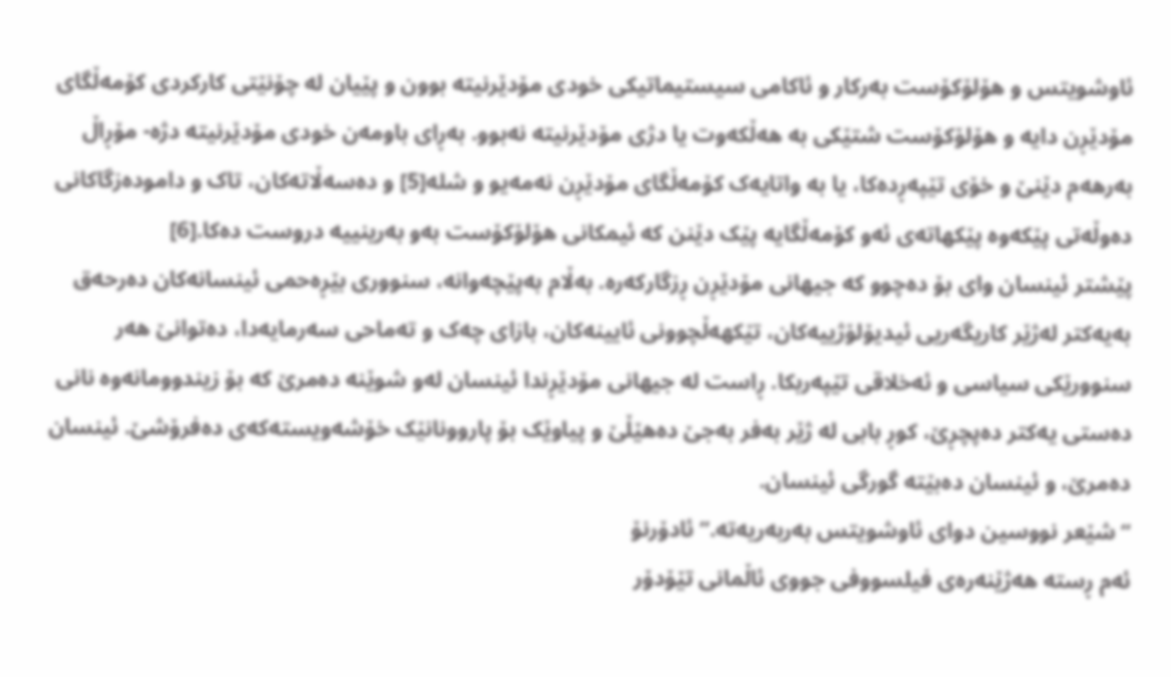ئاوشویتس و هۆلۆکۆست بەرکار و ئاکامی سیستیماتیکی خودی مۆدێرنیتە بوون و پێیان لە چۆنێتی کارکردی کۆمەڵگای مۆدێڕن دایە و هۆلۆکۆست شتێکی بە هەڵکەوت یا دژی مۆدێرنیتە نەبوو. بەڕای باومەن خودی مۆدێرنیتە دژە- مۆڕاڵ بەرهەم دێنێ و خۆی تێپەڕدەکا، یا بە واتایەک کۆمەڵگای مۆدێڕن نەمەیو و شلە[5] و دەسەڵاتەکان، تاک و دامودەزگاکانی دەوڵەتی پێکەوە پێکهاتەی ئەو کۆمەڵگایە پێک دێنن کە ئیمکانی هۆلۆکۆست بەو بەرینییە دروست دەکا.[6]
پێشتر ئینسان وای بۆ دەچوو کە جیهانی مۆدێڕن ڕزگارکەرە. بەڵام بەپێچەوانە، سنووری بێڕەحمی ئینسانەکان دەرحەق بەیەکتر لەژێر کاریگەریی ئیدیۆلۆژییەکان، تێکهەڵچوونی ئایینەکان، بازای چەک و تەماحی سەرمایەدا، دەتوانێ هەر سنوورێکی سیاسی و ئەخلاقی تێپەربکا. ڕاست لە جیهانی مۆدێڕندا ئینسان لەو شوێنە دەمرێ کە بۆ زیندوومانەوە نانی دەستی یەکتر دەپچڕێ، کوڕ بابی لە ژێر بەفر بەجێ دەهێڵێ و پیاوێک بۆ پاروونانێک خۆشەویستەکەی دەفرۆشێ. ئینسان دەمرێ، و ئینسان دەبێتە گورگی ئینسان.
“شێعر نووسین دوای ئاوشویتس بەربەریەتە.” ئادۆرنۆ
ئەم ڕستە هەژێنەرەی فیلسووفی جووی ئاڵمانی تێۆدۆر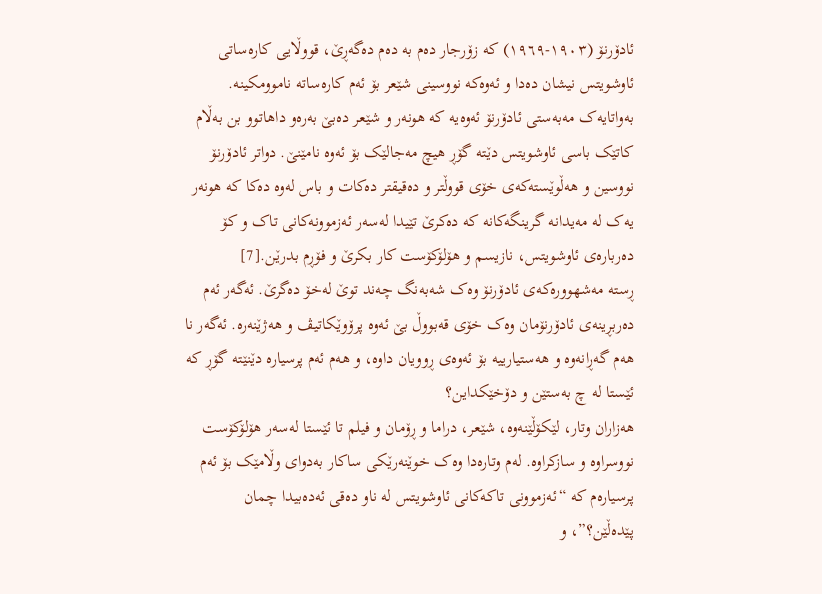ئادۆرنۆ (١٩٠٣-١٩٦٩) کە زۆرجار دەم بە دەم دەگەڕێ، قووڵایی کارەساتی ئاوشویتس نیشان دەدا و ئەوەکە نووسینی شێعر بۆ ئەم کارەساتە ناموومکینە. بەواتایەک مەبەستی ئادۆرنۆ ئەوەیە کە هونەر و شێعر دەبێ بەرەو داهاتوو بن بەڵام کاتێک باسی ئاوشویتس دێتە گۆڕ هیچ مەجالێک بۆ ئەوە نامێنێ. دواتر ئادۆرنۆ نووسین و هەڵوێستەکەی خۆی قووڵتر و دەقیقتر دەکات و باس لەوە دەکا کە هونەر یەک لە مەیدانە گرینگەکانە کە دەکرێ تێیدا لەسەر ئەزموونەکانی تاک و کۆ دەربارەی ئاوشویتس، نازیسم و هۆلۆکۆست کار بکرێ و فۆڕم بدرێن.[7]
ڕستە مەشهوورەکەی ئادۆرنۆ وەک شەبەنگ چەند توێ لەخۆ دەگرێ. ئەگەر ئەم دەربڕینەی ئادۆرنۆمان وەک خۆی قەبووڵ بێ ئەوە پرۆوێکاتیڤ و هەژێنەرە. ئەگەر نا هەم گەڕانەوە و هەستیارییە بۆ ئەوەی ڕوویان داوە، و هەم ئەم پرسیارە دێنێتە گۆڕ کە ئێستا لە چ بەستێن و دۆخێکداین؟
هەزاران وتار، لێکۆڵێنەوە، شێعر، دراما و ڕۆمان و فیلم تا ئێستا لەسەر هۆلۆکۆست نووسراوە و سازکراوە. لەم وتارەدا وەک خوێنەرێکی ساکار بەدوای وڵامێک بۆ ئەم پرسیارەم کە “ئەزموونی تاکەکانی ئاوشویتس لە ناو دەقی ئەدەبیدا چمان پێدەڵێن؟”، و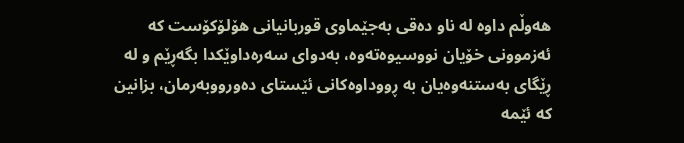هەوڵم داوە لە ناو دەقی بەجێماوی قوربانیانی هۆلۆکۆست کە ئەزموونی خۆیان نووسیوەتەوە، بەدوای سەرەداوێکدا بگەڕێم و لە ڕێگای بەستنەوەیان بە ڕووداوەکانی ئێستای دەورووبەرمان، بزانین کە ئێمە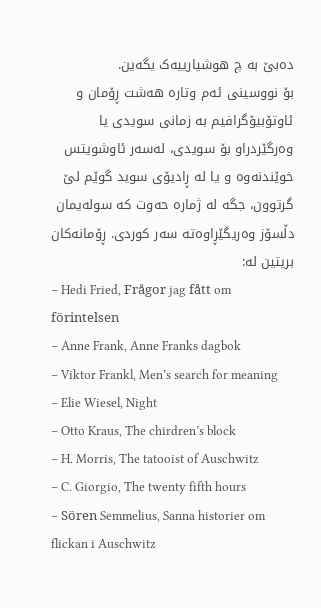دەبێ بە چ هوشیارییەک بگەین.
بۆ نووسینی ئەم وتارە هەشت ڕۆمان و ئاوتۆبیۆگرافیم بە زمانی سویدی یا وەرگێردراو بۆ سویدی، لەسەر ئاوشویتس خوێندنەوە و یا لە ڕادیۆی سوید گوێم لێ گرتوون، جگە لە ژمارە حەوت کە سولەیمان دڵسۆز وەریگێڕاوەتە سەر کوردی. ڕۆمانەکان بریتین لە:
– Hedi Fried, Frågor jag fått om förintelsen
– Anne Frank, Anne Franks dagbok
– Viktor Frankl, Men’s search for meaning
– Elie Wiesel, Night
– Otto Kraus, The chirdren’s block
– H. Morris, The tatooist of Auschwitz
– C. Giorgio, The twenty fifth hours
– Sören Semmelius, Sanna historier om flickan i Auschwitz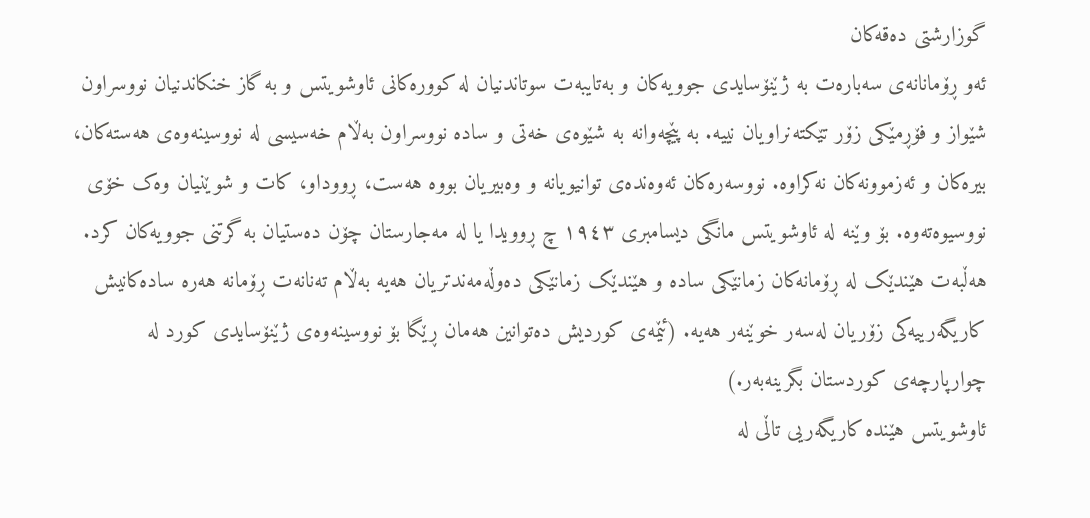گوزارشتی دەقەکان
ئەو ڕۆمانانەی سەبارەت بە ژێنۆسایدی جوویەکان و بەتایبەت سوتاندنیان لە کوورەکانی ئاوشویتس و بە گاز خنکاندنیان نووسراون شێواز و فۆڕمێکی زۆر تێکتەنراویان نییە. بە پێچەوانە بە شێوەی خەتی و سادە نووسراون بەڵام خەسیسی له نووسینەوەی هەستەکان، بیرەکان و ئەزموونەکان نەکراوە. نووسەرەکان ئەوەندەی توانیویانە و وەبیریان بووە هەست، ڕووداو، کات و شوێنیان وەک خۆی نووسیوەتەوە. بۆ وێنە لە ئاوشویتس مانگی دیسامبری ١٩٤٣ چ ڕوویدا یا لە مەجارستان چۆن دەستیان بە گرتنی جوویەکان کرد. هەڵبەت هێندێک لە ڕۆمانەکان زمانێکی سادە و هێندێک زمانێکی دەوڵەمەندتریان هەیە بەڵام تەنانەت ڕۆمانە هەرە سادەکانیش کاریگەرییەکی زۆریان لەسەر خوێنەر هەیە. (ئێمەی کوردیش دەتوانین هەمان ڕێگا بۆ نووسینەوەی ژێنۆسایدی کورد لە چوارپارچەی کوردستان بگرینەبەر.)
ئاوشویتس هێندە کاریگەریی تاڵی لە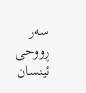سەر ڕووحی ئینسان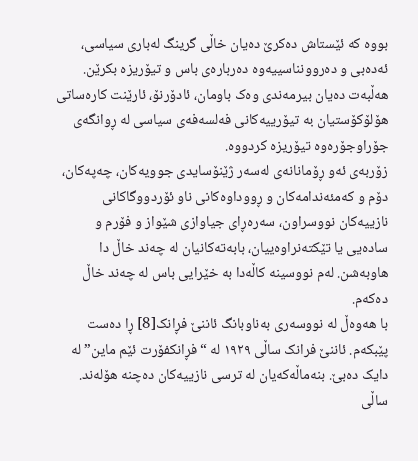بووە کە ئێستاش دەکرێ دەیان خاڵی گرینگ لەباری سیاسی، ئەدەبی و دەروونناسییەوە دەربارەی باس و تیۆریزە بکرێن. هەڵبەت دەیان بیرمەندی وەک باومان، ئادۆرنۆ، ئارێنت کارەساتی هۆلۆکۆستیان بە تیۆرییەکانی فەلسەفەی سیاسی لە ڕوانگەی جۆراوجۆرەوە تیۆریزە کردووە.
زۆربەی ئەو ڕۆمانانەی لەسەر ژێنۆسایدی جوویەکان، چەپەکان، دۆم و کەمئەندامەکان و ڕووداوەکانی ناو ئۆردووگاکانی نازییەکان نووسراون، سەرەڕای جیاوازی شێواز و فۆرم و سادەیی یا تێکتەنراوەییان، بابەتەکانیان لە چەند خاڵ دا هاوبەشن. لەم نووسینە کاڵەدا بە خێرایی باس لە چەند خاڵ دەکەم.
با هەوەڵ لە نووسەری بەناوبانگ ئاننێ فڕانک[8] ڕا دەست پێبکەم. ئاننێ فرانک ساڵی ١٩٢٩ لە “فڕانکفۆرت ئێم ماین” لە دایک دەبێ. بنەماڵەکەیان لە ترسی نازییەکان دەچنە هۆلەند. ساڵی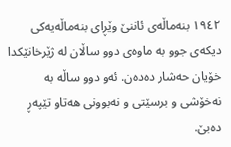١٩٤٢ بنەماڵەی ئاننێ وێڕای بنەماڵەیەکی دیکەی جوو بە ماوەی دوو ساڵان لە ژێرخانێکدا خۆیان حەشار دەدەن. ئەو دوو ساڵە بە نەخۆشی و برسێتی و نەبوونی هەتاو تێپەڕ دەبێ.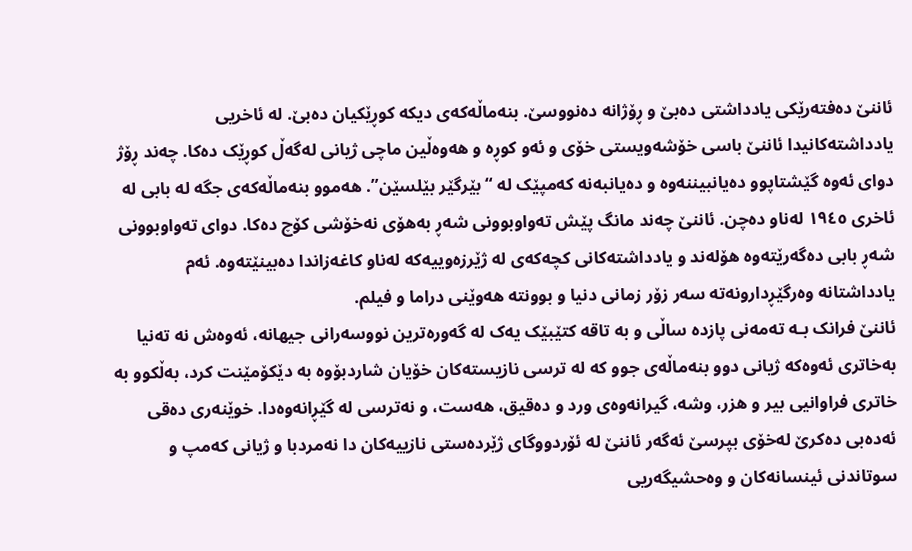ئاننێ دەفتەرێکی یادداشتی دەبێ و ڕۆژانە دەنووسێ. بنەماڵەکەی دیکە کوڕێکیان دەبێ. لە ئاخریی یادداشتەکانیدا ئاننێ باسی خۆشەویستی خۆی و ئەو کوڕە و هەوەڵین ماچی ژیانی لەگەڵ کوڕێک دەکا. چەند ڕۆژ دوای ئەوە گێشتاپوو دەیانبیننەوە و دەیانبەنە کەمپێک لە “بێرگێر بێلسێن”. هەموو بنەماڵەکەی جگە لە بابی لە ئاخری ١٩٤٥ لەناو دەچن. ئاننێ چەند مانگ پێش تەواوبوونی شەڕ بەهۆی نەخۆشی کۆچ دەکا. دوای تەواوبوونی شەڕ بابی دەگەرێتەوە هۆلەند و یادداشتەکانی کچەکەی لە ژێرزەوییەکە لەناو کاغەزاندا دەبینێتەوە. ئەم یادداشتانە وەرگێڕدارونەتە سەر زۆر زمانی دنیا و بوونتە هەوێنی دراما و فیلم.
ئاننێ فرانک بـە تەمەنی پازدە ساڵی و بە تاقە کتێبێک یەک لە گەورەترین نووسەرانی جیهانە، ئەوەش نە تەنیا بەخاتری ئەوەکە ژیانی دوو بنەماڵەی جوو کە لە ترسی نازیستەکان خۆیان شاردبۆوە بە دێکۆمێنت کرد، بەڵکوو بە خاتری فراوانیی بیر و هزر، وشە، گیرانەوەی ورد و دەقیق، هەست، و نەترسی لە گێڕانەوەدا. خوێنەری دەقی ئەدەبی دەکرێ لەخۆی بپرسێ ئەگەر ئاننێ لە ئۆردووگای ژێردەستی نازییەکان دا نەمردبا و ژیانی کەمپ و سوتاندنی ئینسانەکان و وەحشیگەریی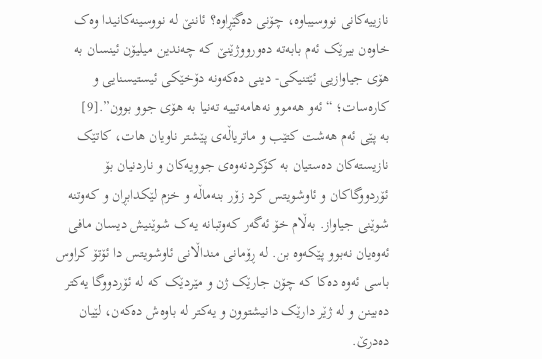نازییەکانی نووسیباوە، چۆنی دەگێڕاوە؟ ئاننێ لە نووسینەکانیدا وەک خاوەن بیرێک ئەم بابەتە دەورووژێنێ کە چەندین میلیۆن ئینسان بە هۆی جیاوازیی ئێتنیکی- دینی دەکەونە دۆخێکی ئیستیسنایی و کارەسات؛ “ئەو هەموو نەهامەتییە تەنیا بە هۆی جوو بوون”.[9]
بە پێی ئەم هەشت کتێب و ماتریاڵەی پێشتر ناویان هات، کاتێک نازیستەکان دەستیان بە کۆکردنەوەی جوویەکان و ناردنیان بۆ ئۆردووگاکان و ئاوشویتس کرد زۆر بنەماڵە و خزم لێکدابڕان و کەوتنە شوێنی جیاواز. بەڵام خۆ ئەگەر کەوتبانە یەک شوێنیش دیسان مافی ئەوەیان نەبوو پێکەوە بن. لە ڕۆمانی منداڵانی ئاوشویتس دا ئۆتۆ کراوس باسی ئەوە دەکا کە چۆن جارێک ژن و مێردێک کە لە ئۆردووگا یەکتر دەبینن و لە ژێر دارێک دانیشتوون و یەکتر لە باوەش دەکەن، لێیان دەدرێ.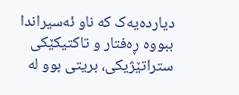دیاردەیەک کە ناو ئەسیراندا ببووە ڕەفتار و تاکتیکێکی ستراتێژیکی، بریتی بوو لە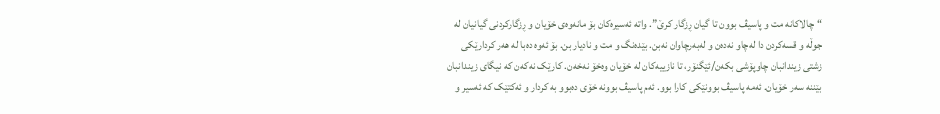“چالاکانە مت و پاسیڤ بوون تا گیان ڕزگار کرێ”. واتە ئەسیرەکان بۆ مانەوەی خۆیان و ڕزگارکردنی گیانیان لە جوڵە و قسەکردن دا لەچاو نەدەن و لەبەرچاوان نەبن. بێدەنگ و مت و نادیار بن. بۆ ئەوە دەبا لە هەر کردارێکی زشتی زیندانبان چاوپۆشی بکەن/ئێگنۆر، تا نازییەکان لە خۆیان وەخۆ نەخەن. کارێک نەکەن کە نیگای زیندانبان بێننە سەر خۆیان. ئەمە پاسیڤ بوونێکی کارا بوو. ئەم پاسیڤ بوونە خۆی دەبوو بە کردار و ئەکتێک کە ئەسیر و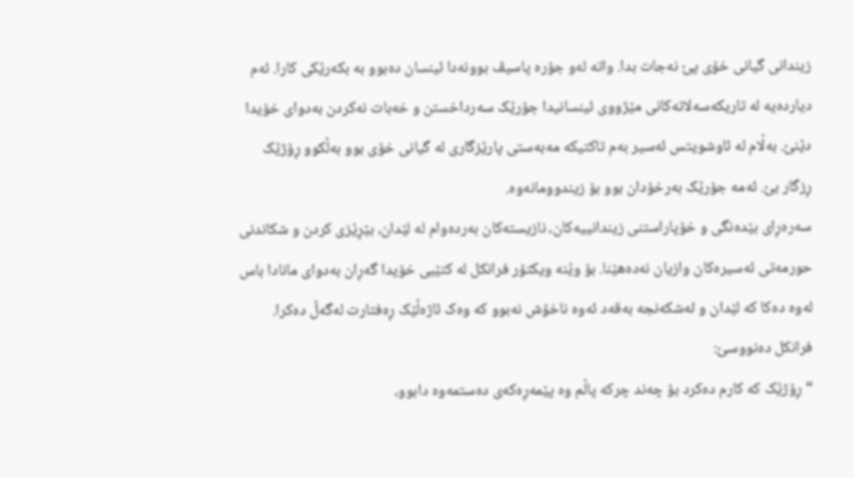زیندانی گیانی خۆی پێ نەجات بدا. واتە لەو جۆرە پاسیڤ بوونەدا ئینسان دەبوو بە بکەرێکی کارا. ئەم دیاردەیە لە تاریکەسەلاتەکانی مێژووی ئینسانیدا جۆرێک سەرداخستن و خەبات نەکردن بەدوای خۆیدا دێنێ. بەڵام لە ئاوشویتس ئەسیر بەم تاکتیکە مەبەستی پارێزگاری لە گیانی خۆی بوو بەڵکوو ڕۆژێک ڕزگار بێ. ئەمە جۆرێک بەرخۆدان بوو بۆ زیندوومانەوە.
سەرەڕای بێدەنگی و خۆپاراستنی زیندانییەکان، نازیستەکان بەردەوام لە لێدان، بێڕێزی کردن و شکاندنی حورمەتی ئەسیرەکان وازیان نەدەهێنا. بۆ وێنە ویکتۆر فرانکل لە کتێبی خۆیدا گەڕان بەدوای مانادا باس لەوە دەکا کە لێدان و ئەشکەنجە بەقەد ئەوە ناخۆش نەبوو کە وەک ئاژەڵێک ڕەفتارت لەگەڵ دەکرا. فرانکل دەنووسێ:
“ڕۆژێک کە کارم دەکرد بۆ چەند چرکە پاڵم وە پێمەڕەکەی دەستمەوە دابوو،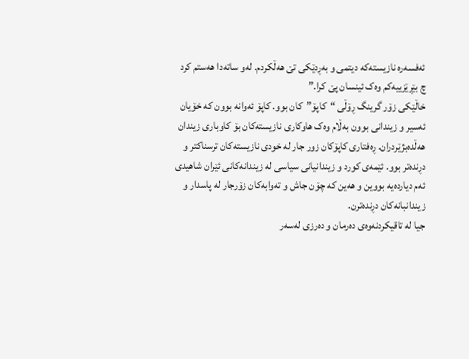ئەفسەرە نازیستەکە دیتمی و بەڕدێکی تێ هەڵکردم. لەو ساتەدا هەستم کرد چ بێڕێزییەکم وەک ئینسان پێ کرا.”
خاڵێکی زۆر گرینگ ڕۆڵی “کاپۆ”کان بوو. کاپۆ ئەوانە بوون کە خۆیان ئەسیر و زیندانی بوون بەڵام وەک هاوکاری نازیستەکان بۆ کاوباری زیندان هەڵدەبژێردران. ڕەفتاری کاپۆکان زور جار لە خودی نازیستەکان ترسناکتر و دڕندەتر بوو. ئێمەی کورد و زیندانیانی سیاسی لە زیندانەکانی ئێران شاهیدی ئەم دیاردەیە بووین و هەین کە چۆن جاش و تەوابەکان زۆرجار لە پاسدار و زیندانبانەکان دڕندەترن.
جیا لە تاقیکردنەوەی دەرمان و دەرزی لەسەر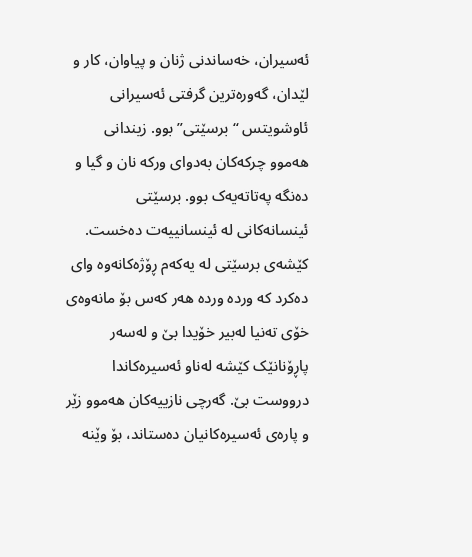ئەسیران، خەساندنی ژنان و پیاوان، کار و لێدان، گەورەترین گرفتی ئەسیرانی ئاوشویتس “برسێتی” بوو. زیندانی هەموو چرکەکان بەدوای ورکە نان و گیا و دەنگە پەتاتەیەک بوو. برسێتی ئینسانەکانی لە ئینسانییەت دەخست. کێشەی برسێتی لە یەکەم ڕۆژەکانەوە وای دەکرد کە وردە وردە هەر کەس بۆ مانەوەی خۆی تەنیا لەبیر خۆیدا بێ و لەسەر پاڕۆنانێک کێشە لەناو ئەسیرەکاندا درووست بێ. گەرچی نازییەکان هەموو زێر و پارەی ئەسیرەکانیان دەستاند، بۆ وێنە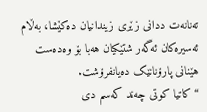تەنانەت ددانی زێری زیندانیان دەکێشا، بەڵام ئەسیرەکان ئەگەر شتێکیان هەبا بۆ وەدەست هێنانی پارۆنانێک دەیانفرۆشت.
“کاتیا کوتی چەند کەسم دی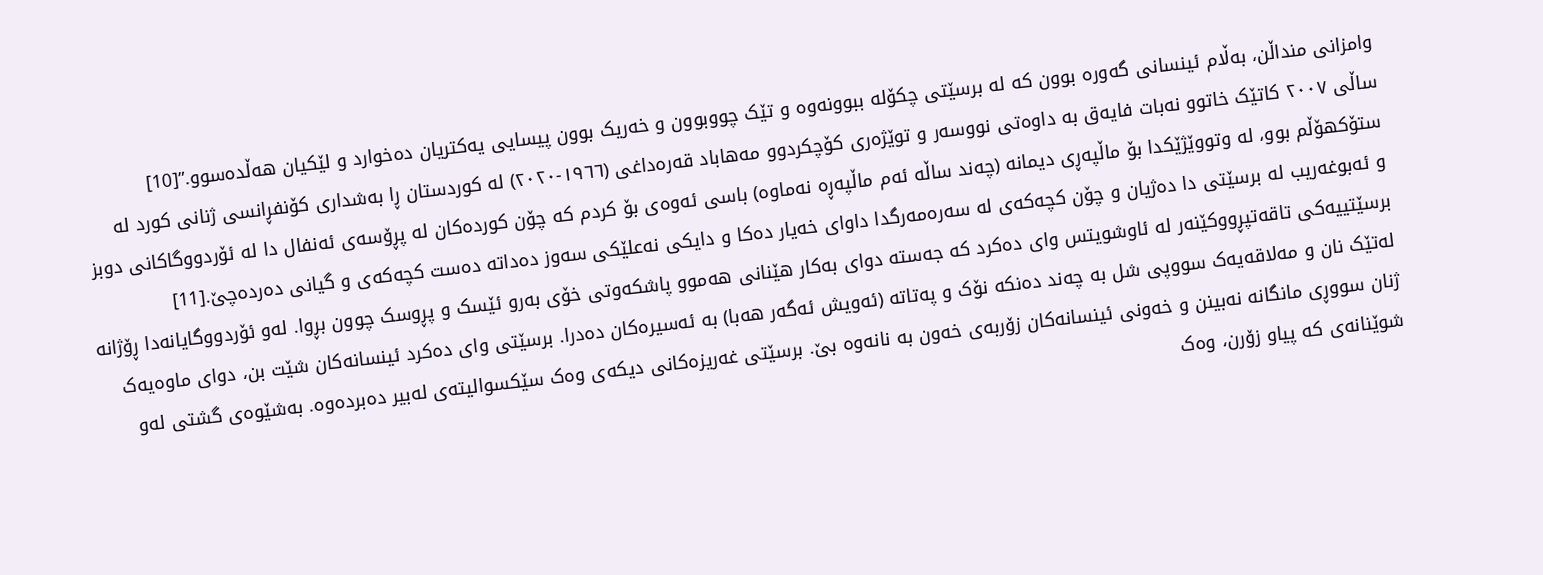وامزانی منداڵن، بەڵام ئینسانی گەورە بوون کە لە برسێتی چکۆلە ببوونەوە و تێک چووبوون و خەریک بوون پیسایی یەکتریان دەخوارد و لێکیان هەڵدەسوو.”[10]
ساڵی ٢٠٠٧ کاتێک خاتوو نەبات فایەق بە داوەتی نووسەر و توێژەری کۆچکردوو مەهاباد قەرەداغی (١٩٦٦-٢٠٢٠) لە کوردستان ڕا بەشداری کۆنفڕانسی ژنانی کورد لە ستۆکهۆڵم بوو، لە وتووێژێکدا بۆ ماڵپەڕی دیمانە (چەند ساڵە ئەم ماڵپەڕە نەماوە) باسی ئەوەی بۆ کردم کە چۆن کوردەکان لە پڕۆسەی ئەنفال دا لە ئۆردووگاکانی دوبز و ئەبوغەریب لە برسێتی دا دەژیان و چۆن کچەکەی لە سەرەمەرگدا داوای خەیار دەکا و دایکی نەعلێکی سەوز دەداتە دەست کچەکەی و گیانی دەردەچێ.[11]
برسێتییەکی تاقەتپڕووکێنەر لە ئاوشویتس وای دەکرد کە جەستە دوای بەکار هێنانی هەموو پاشکەوتی خۆی بەرو ئێسک و پڕوسک چوون بڕوا. لەو ئۆردووگایانەدا ڕۆژانە لەتێک نان و مەلاقەیەک سووپی شل بە چەند دەنکە نۆک و پەتاتە (ئەویش ئەگەر هەبا) بە ئەسیرەکان دەدرا. برسێتی وای دەکرد ئینسانەکان شێت بن، دوای ماوەیەک ژنان سووڕی مانگانە نەبینن و خەونی ئینسانەکان زۆربەی خەون بە نانەوە بێ. برسێتی غەریزەکانی دیکەی وەک سێکسوالیتەی لەبیر دەبردەوە. بەشێوەی گشتی لەو شوێنانەی کە پیاو زۆرن، وەک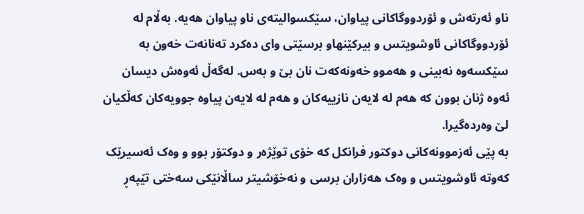ناو ئەرتەش و ئۆردووگاکانی پیاوان، سێکسوالیتەی ناو پیاوان هەیە. بەڵام لە ئۆردووگاکانی ئاوشویتس و بیرکێنهاو برسێتی وای دەکرد تەنانەت خەون بە سێکسەوە نەبینی و هەموو خەونەکەت نان بێ و بەس. لەگەڵ ئەوەش دیسان ئەوە ژنان بوون کە هەم لە لایەن نازییەکان و هەم لە لایەن پیاوە جوویەکان کەڵکیان لێ وەردەگیرا.
بە پێی ئەزموونەکانی دوکتور فرانکل کە خۆی توێژەر و دوکتۆر بوو و وەک ئەسیرێک کەوتە ئاوشویتس و وەک هەزاران برسی و نەخۆشیتر ساڵانێکی سەختی تێپەڕ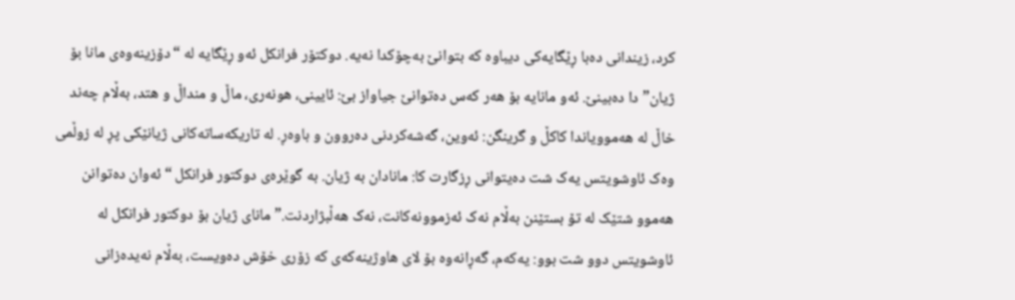کرد، زیندانی دەبا ڕێگایەکی دیباوە کە بتوانێ بەچۆکدا نەیە. دوکتۆر فرانکل ئەو ڕێگایە لە “دۆزینەوەی مانا بۆ ژیان”دا دەبینێ. ئەو مانایە بۆ هەر کەس دەتوانێ جیاواز بێ: ئایینی، هونەری، ماڵ و منداڵ و هتد، بەڵام چەند خاڵ لە هەموویاندا کاکڵ و گرینگن: ئەوین، گەشەکردنی دەروون و باوەڕ. لە تاریکەساتەکانی ژیانێکی پڕ لە زوڵمی وەک ئاوشویتس یەک شت دەیتوانی ڕزگارت کا: مانادان بە ژیان. بە گوێرەی دوکتور فرانکل “ئەوان دەتوانن هەموو شتێک لە تۆ بستێنن بەڵام نەک ئەزموونەکانت، نەک هەڵبژاردنت.” مانای ژیان بۆ دوکتور فرانکل لە ئاوشویتس دوو شت بوو: یەکەم، گەڕانەوە بۆ لای هاوژینەکەی کە زۆری خۆش دەویست، بەڵام نەیدەزانی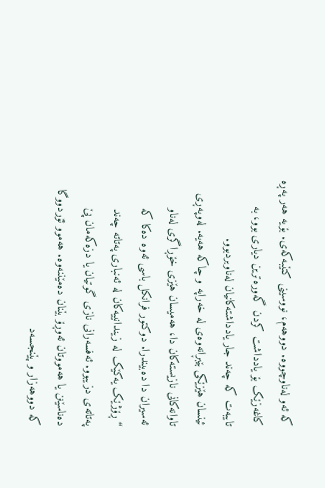کە ئەو لەناوچووە. دووهەم، نووسینی کتێبەکەی. بۆیە هەر پەڕە کاغەزێک بۆ یادداشت کردن گەورەترین دیاری بوو، بە تایبەت کە چەند جار یادداشتەکانیان لەناوبردبوو.
ئینسان هێزێکی بێبڕانەوەی لە خەراپە و چاکە هەیە. لەوپەڕی تاوانەکانی نازیستەکان دا، هەمیسان هێزی خۆڕاگری لەناو ئەسیران دا دەبیندرا. دوکتور فرانکل باسی ئەوە دەکا کە “ڕۆژێک یەکێک لە زیندانییەکان لە ئەنباری پەتاتە چەند پەتاتەی دزیبوو. ئەفسەرانی نازی گوتیان یا دزەکەمان پێ دەناسێنن یا هەمووتان ئەوڕۆ بێنان دەمێننەوە. هەموو ئۆردووگا کە دووهەزار و پێنجسەد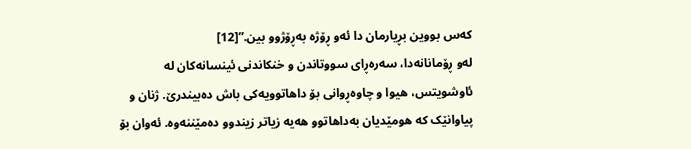کەس بووین بڕیارمان دا ئەو ڕۆژە بەڕۆژوو بین.”[12]
لەو ڕۆمانانەدا، سەرەڕای سووتاندن و خنکاندنی ئینسانەکان لە ئاوشویتس، هیوا و چاوەڕوانی بۆ داهاتوویەکی باش دەبیندرێ. ژنان و پیاوانێک کە هومێدیان بەداهاتوو هەیە زیاتر زیندوو دەمێننەوە. ئەوان بۆ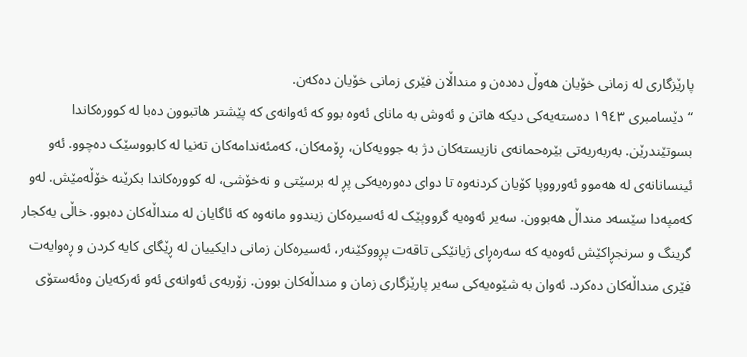پارێزگاری لە زمانی خۆیان هەوڵ دەدەن و منداڵان فێری زمانی خۆیان دەکەن.
“دێسامبری ١٩٤٣ دەستەیەکی دیکە هاتن و ئەوش بە مانای ئەوە بوو کە ئەوانەی کە پێشتر هاتبوون دەبا لە کوورەکاندا بسوتێندرێن. بەربەریەتی بێرەحمانەی نازیستەکان دژ بە جوویەکان، ڕۆمەکان، کەمئەندامەکان تەنیا لە کابووسێک دەچوو. ئەو ئینسانانەی لە هەموو ئەورووپا کۆیان کردنەوە تا دوای دەورەیەکی پڕ لە برسێتی و نەخۆشی، لە کوورەکاندا بکرێنە خۆڵەمێش. لەو کەمپەدا سێسەد منداڵ هەبوون. سەیر ئەوەیە گرووپێک لە ئەسیرەکان زیندوو مانەوە کە ئاگایان لە منداڵەکان دەبوو. خاڵی یەکجار گرینگ و سرنجڕاکێش ئەوەیە کە سەرەڕای ژیانێکی تاقەت پڕووکێنەر، ئەسیرەکان زمانی دایکییان لە ڕێگای کایە کردن و ڕەوایەت فێری منداڵەکان دەکرد. ئەوان بە شێوەیەکی سەیر پارێزگاری زمان و منداڵەکان بوون. زۆربەی ئەوانەی ئەو ئەرکەیان وەئەستۆی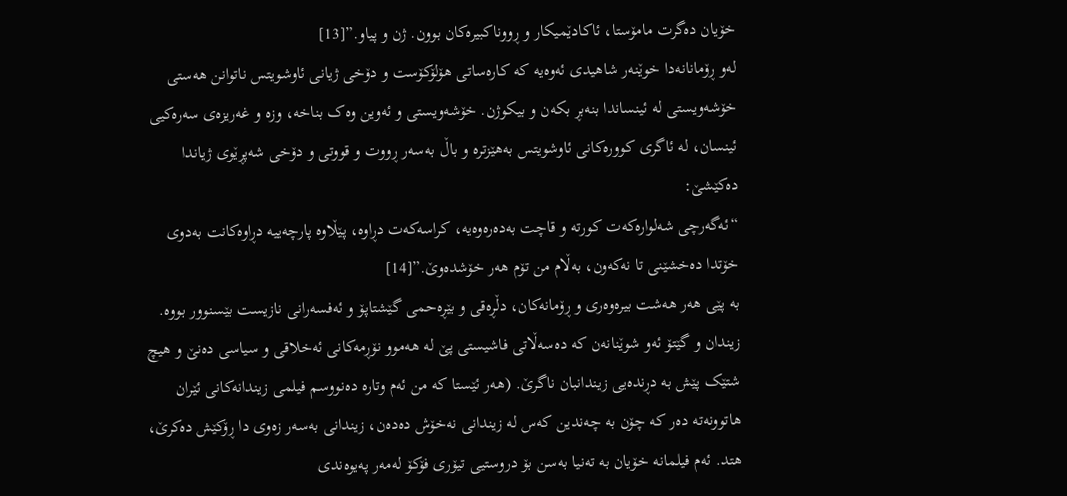خۆیان دەگرت مامۆستا، ئاکادێمیکار و ڕووناکبیرەکان بوون. ژن و پیاو.”[13]
لەو ڕۆمانانەدا خوێنەر شاهیدی ئەوەیە کە کارەساتی هۆلۆکۆست و دۆخی ژیانی ئاوشویتس ناتوانن هەستی خۆشەویستی لە ئینساندا بنەبڕ بکەن و بیکوژن. خۆشەویستی و ئەوین وەک بناخە، وزە و غەریزەی سەرەکیی ئینسان، لە ئاگری کوورەکانی ئاوشویتس بەهێزترە و باڵ بەسەر ڕووت و قووتی و دۆخی شەپڕێوی ژیاندا دەکێشێ:
“ئەگەرچی شەلوارەکەت کورتە و قاچت بەدەرەوەیە، کراسەکەت دڕاوە، پێڵاوە پارچەییە دڕاوەکانت بەدوی خۆتدا دەخشێنی تا نەکەون، بەڵام من تۆم هەر خۆشدەوێ.”[14]
بە پێی هەر هەشت بیرەوەری و ڕۆمانەکان، دڵڕەقی و بێڕەحمی گێشتاپۆ و ئەفسەرانی نازیست بێسنوور بووە. زیندان و گێتۆ ئەو شوێنانەن کە دەسەڵاتی فاشیستی پێ لە هەموو نۆڕمەکانی ئەخلاقی و سیاسی دەنێ و هیچ شتێک پێش بە دڕندەیی زیندانبان ناگرێ. (هەر ئێستا کە من ئەم وتارە دەنووسم فیلمی زیندانەکانی ئێران هاتوونەتە دەر کە چۆن بە چەندین کەس لە زیندانی نەخۆش دەدەن، زیندانی بەسەر زەوی دا ڕۆکێش دەکرێ، هتد. ئەم فیلمانە خۆیان بە تەنیا بەسن بۆ دروستیی تیۆری فۆکۆ لەمەر پەیوەندی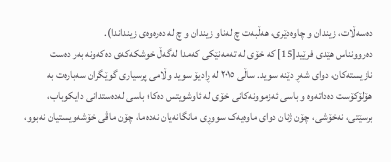دەسەڵات، زیندان و چاوەدێری، هەڵبەت چ لەناو زیندان و چ لە دەرەوەی زینداندا).
دەروونناس هێدی فرێید[15] کە خۆی لە تەمەنێکی کەمدا لەگەڵ خوشکەکەی دەکەونە بەر دەست نازیستەکان، دوای شەڕ دێنە سوید. ساڵی ٢٠١٥ لە ڕادیۆ سوید وڵامی پرسیاری گوێگران سەبارەت بە هۆلۆکۆست دەداتەوە و باسی ئەزموونەکانی خۆی لە ئاوشویتس دەکا؛ باسی لەدەستدانی دایکوباب، برسێتی، نەخۆشی، چۆن ژنان دوای ماوەیەک سووڕی مانگانەیان نەدەما، چۆن ماڤی خۆشەویستیان نەبوو،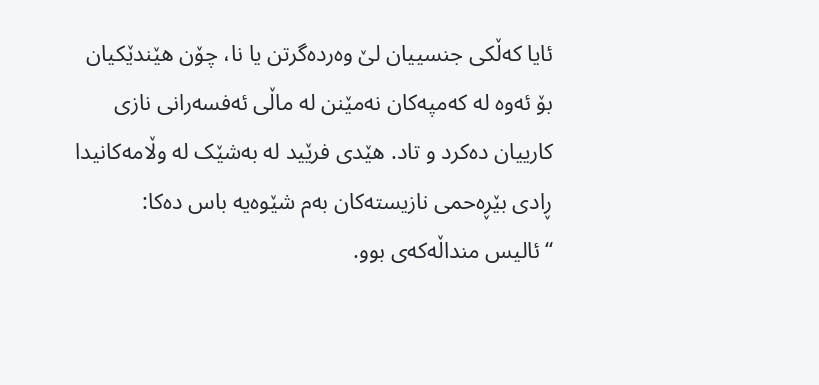ئایا کەڵکی جنسییان لێ وەردەگرتن یا نا، چۆن هێندێکیان بۆ ئەوە لە کەمپەکان نەمێنن لە ماڵی ئەفسەرانی نازی کارییان دەکرد و تاد. هێدی فرێید لە بەشێک لە وڵامەکانیدا ڕادی بێڕەحمی نازیستەکان بەم شێوەیە باس دەکا:
“ئالیس منداڵەکەی بوو.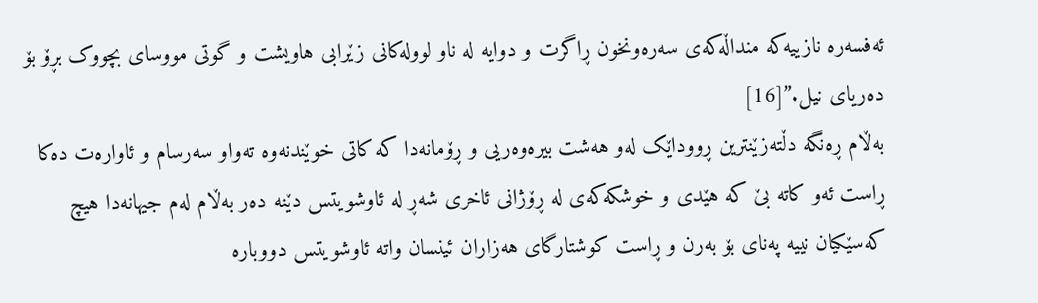ئەفسەرە نازییەکە منداڵەکەی سەرەونخون ڕاگرت و دوایە لە ناو لوولەکانی زێرابی هاویشت و گوتی مووسای بچووک بڕۆ بۆ دەریای نیل.”[16]
بەڵام ڕەنگە دڵتەزێنترین ڕووداێک لەو هەشت بیرەوەریی و ڕۆمانەدا کە کاتی خوێندنەوە تەواو سەرسام و ئاوارەت دەکا ڕاست ئەو کاتە بێ کە هێدی و خوشکەکەی لە ڕۆژانی ئاخری شەڕ لە ئاوشویتس دێنە دەر بەڵام لەم جیهانەدا هیچ کەسێکیان نییە پەنای بۆ بەرن و ڕاست کوشتارگای هەزاران ئینسان واتە ئاوشویتس دووبارە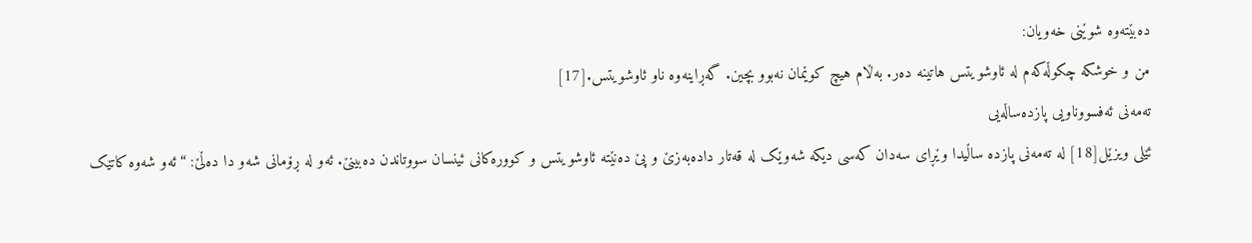دەبێتەوە شوێنی خەویان:
من و خوشکە چکوڵەکەم لە ئاوشویتس هاتینە دەر. بەڵام هیچ کوێمان نەبوو بچین. گەڕاینەوە ناو ئاوشویتس.[17]
تەمەنی ئەفسووناویی پازدەساڵەیی
ئێلی ویزێل[18] لە تەمەنی پازدە ساڵیدا وێڕای سەدان کەسی دیکە شەوێک لە قەتار دادەبەزێ و پێ دەنێتە ئاوشویتس و کوورەکانی ئینسان سووتاندن دەبینێ. ئەو لە ڕۆمانی شەو دا دەڵێ: “ئەو شەوە کاتێک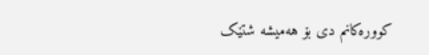کوورەکانم دی بۆ هەمیشە شتێک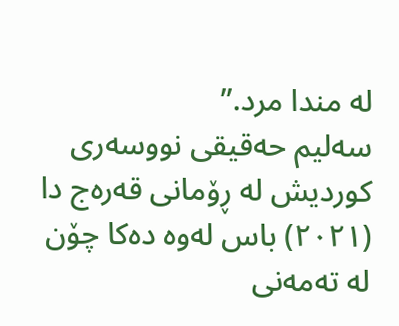لە مندا مرد.”
سەلیم حەقیقی نووسەری کوردیش لە ڕۆمانی قەرەج دا (٢٠٢١) باس لەوە دەکا چۆن لە تەمەنی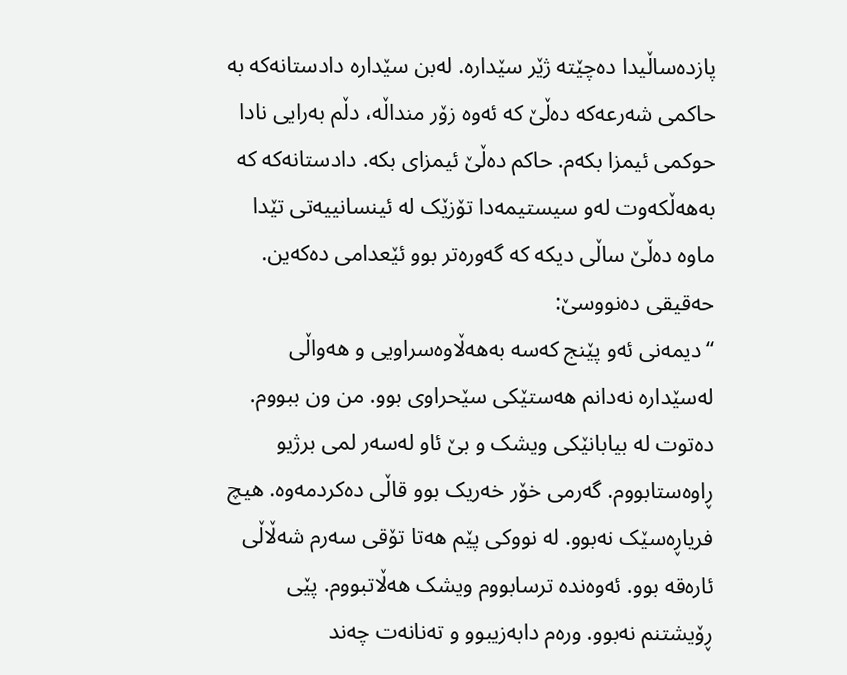پازدەساڵیدا دەچێتە ژێر سێدارە. لەبن سێدارە دادستانەکە بە حاکمی شەرعەکە دەڵێ کە ئەوە زۆر منداڵە، دڵم بەرایی نادا حوکمی ئیمزا بکەم. حاکم دەڵێ ئیمزای بکە. دادستانەکە کە بەهەڵکەوت لەو سیستیمەدا تۆزێک لە ئینسانییەتی تێدا ماوە دەڵێ ساڵی دیکە کە گەورەتر بوو ئێعدامی دەکەین. حەقیقی دەنووسێ:
“دیمەنی ئەو پێنج کەسە بەهەڵاوەسراویی و هەواڵی لەسێدارە نەدانم هەستێکی سێحراوی بوو. من ون ببووم. دەتوت لە بیابانێکی ویشک و بێ ئاو لەسەر لمی برژیو ڕاوەستابووم. گەرمی خۆر خەریک بوو قاڵی دەکردمەوە. هیچ فریاڕەسێک نەبوو. لە نووکی پێم هەتا تۆقی سەرم شەڵاڵی ئارەقە بوو. ئەوەندە ترسابووم ویشک هەڵاتبووم. پێی ڕۆیشتنم نەبوو. ورەم دابەزیبوو و تەنانەت چەند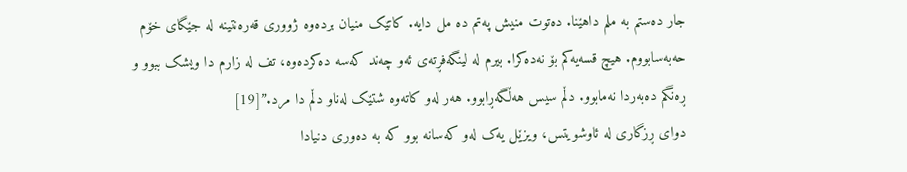جار دەستم بە ملم داهێنا. دەتوت منیش پەتم دە مل دایە. کاتێک منیان بردەوە ژووری قەرەنتینە لە جێگای خۆم حەبەسابووم. هیچ قسەیەکم بۆ نەدەکرا. بیرم لە لینگەفڕتەی ئەو چەند کەسە دەکردەوە، تف لە زارم دا ویشک ببوو و ڕەنگم دەبەردا نەمابوو. دڵم سیس هەڵگەڕابوو. هەر لەو کاتەوە شتێک لەناو دڵم دا مرد.”[19]
دوای ڕزگاری لە ئاوشویتس، ویزێل یەک لەو کەسانە بوو کە بە دەوری دنیادا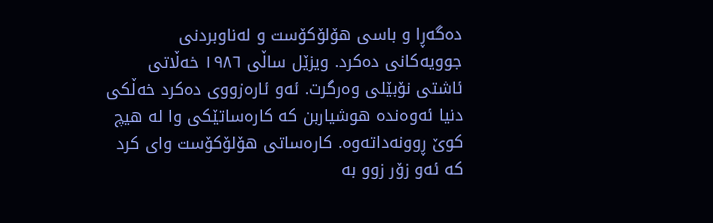دەگەڕا و باسی هۆلۆکۆست و لەناوبردنی جوویەکانی دەکرد. ویزێل ساڵی ١٩٨٦ خەڵاتی ئاشتی نۆبێلی وەرگرت. ئەو ئارەزووی دەکرد خەڵکی دنیا ئەوەندە هوشیاربن کە کارەساتێکی وا لە هیچ کوێ ڕوونەداتەوە. کارەساتی هۆلۆکۆست وای کرد کە ئەو زۆر زوو بە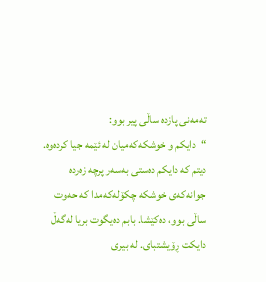تەمەنی پازدە ساڵی پیر بوو:
“دایکم و خوشکەکەمیان لە ئێمە جیا کردەوە. دیتم کە دایکم دەستی بەسەر پرچە زەردە جوانەکەی خوشکە چکۆلەکەمدا کە حەوت ساڵی بوو، دەکێشا. بابم دەیگوت بریا لەگەڵ دایکت ڕۆیشتبای. لە بیری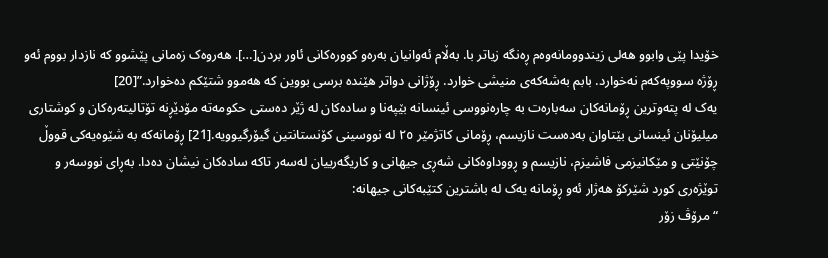خۆیدا پێی وابوو هەلی زیندوومانەوەم ڕەنگە زیاتر با. بەڵام ئەوانیان بەرەو کوورەکانی ئاور بردن[…]. هەروەک زەمانی پێشوو کە نازدار بووم ئەو ڕۆژە سووپەکەم نەخوارد. بابم بەشەکەی منیشی خوارد. ڕۆژانی دواتر هێندە برسی بووین کە هەموو شتێکم دەخوارد.”[20]
یەک لە پتەوترین ڕۆمانەکان سەبارەت بە چارەنووسی ئینسانە بێپەنا و سادەکان لە ژێر دەستی حکومەتە مۆدێڕنە تۆتالیتەرەکان و کوشتاری میلیۆنان ئینسانی بێتاوان بەدەست نازیسم، ڕۆمانی کاتژمێر ٢٥ لە نووسینی کۆنستانتین گیۆرگیوویە.[21] ڕۆمانەکە بە شێوەیەکی قووڵ چۆنێتی و مێکانیزمی فاشیزم، نازیسم و ڕووداوەکانی شەڕی جیهانی و کاریگەرییان لەسەر تاکە سادەکان نیشان دەدا. بەڕای نووسەر و توێژەری کورد شێرکۆ هەژار ئەو ڕۆمانە یەک لە باشترین کتێبەکانی جیهانە:
“مرۆڤ زۆر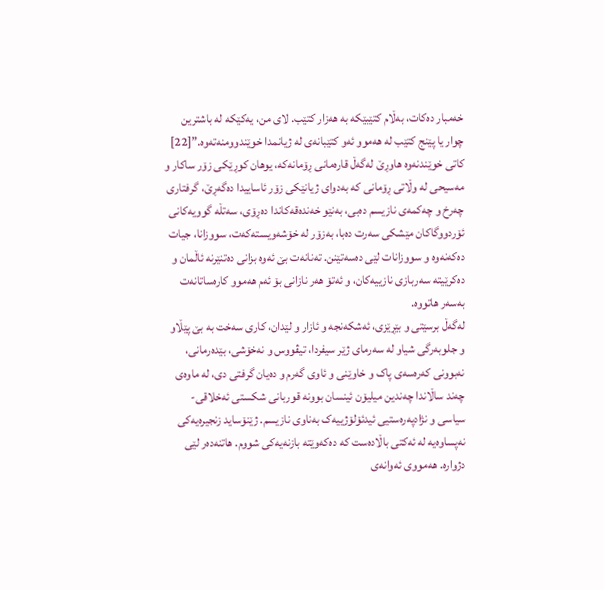خەمبار دەکات، بەڵام کتێبێکە بە هەزار کتێب. لای من، یەکێکە لە باشترین چوار یا پێنج کتێب لە هەموو ئەو کتێبانەی لە ژیانمدا خوێندوومنەتەوە.”[22]
کاتی خوێندنەوە هاوڕێ لەگەڵ قارەمانی ڕۆمانەکە، یوهان کوڕێکی زۆر ساکار و مەسیحی لە وڵاتی ڕۆمانی کە بەدوای ژیانێکی زۆر ئاساییدا دەگەڕێ، گرفتاری چەرخ و چەکمەی نازیسم دەبی، بەنێو خەندەقەکاندا دەڕۆی، سەتڵە گوویەکانی ئۆردووگاکان مێشکی سەرت دەبا، بەزۆر لە خۆشەویستەکەت، سووزانا، جیات دەکەنەوە و سووزانات لێی دەسەتێنن. تەنانەت بێ ئەوە بزانی دەتنێرنە ئاڵمان و دەکرێیتە سەربازی نازییەکان، و ئەتۆ هەر نازانی بۆ ئەم هەموو کارەساتانەت بەسەر هاتووە.
لەگەڵ برسێتی و بێڕێزی، ئەشکەنجە و ئازار و لێدان، کاری سەخت بە بێ پێڵاو و جلوبەرگی شیاو لە سەرمای ژێر سیفردا، تیڤووس و نەخۆشی، بێدەرمانی، نەبوونی کەرەسەی پاک و خاوێنی و ئاوی گەرم و دەیان گرفتی دی، له ماوەی چەند ساڵاندا چەندین میلیۆن ئینسان بوونە قوربانی شکستی ئەخلاقی- سیاسی و نژادپەرەستیی ئیدئۆلۆژییەک بەناوی نازیسم. ژێنۆساید زنجیرەیەکی نەپساوەیە لە ئەکتی باڵادەست کە دەکەوێتە بازنەیەکی شووم. هاتنەدەر لێی دژوارە. هەمووی ئەوانەی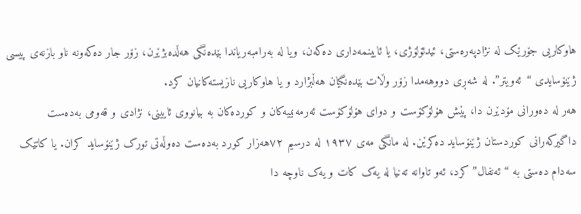هاوکاریی جۆرێک لە نژادپەرەستی، ئیدئۆلۆژی، یا ئایینمەداری دەکەن، ویا له بەرامبەریاندا بێدەنگی هەڵدەبژێرن، زۆر جار دەکەونە ناو بازنەی پیسی ژێنۆسایدی “ئەویتر”. لە شەڕی دووهەمدا زۆر وڵات بێدەنگیان هەڵبژارد و یا هاوکاریی نازیستەکانیان کرد.
هەر لە دەورانی مۆدێرن دا، پێش هۆلۆکۆست و دوای هۆلۆکۆست ئەرمەنییەکان و کوردەکان بە بیانووی ئایینی، نژادی و قەومی بەدەست داگیرکەرانی کوردستان ژێنۆساید دەکرێن. لە مانگی مەی ١٩٣٧ لە درسیم ٧٢هەزار کورد بەدەست دەوڵەتی تورک ژێنۆساید کران. یا کاتێک سەدام دەستی بە “ئەنفال” کرد، ئەو تاوانە تەنیا لە یەک کات و یەک ناوچە دا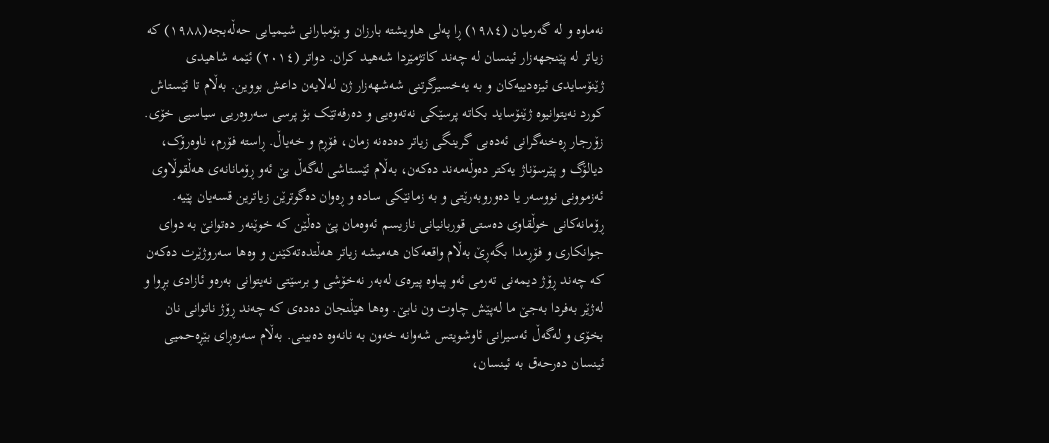نەماوە و لە گەرمیان (١٩٨٤) ڕا پەلی هاویشتە بارزان و بۆمبارانی شیمیایی حەڵەبجە(١٩٨٨) کە زیاتر لە پێنجهەزار ئینسان لە چەند کاتژمێردا شەهید کران. دواتر (٢٠١٤) ئێمە شاهیدی ژێنۆسایدی ئیزەدییەکان و بە یەخسیرگرتنی شەشهەزار ژن لەلایەن داعش بووین. بەڵام تا ئێستاش کورد نەیتوانیوە ژێنۆساید بکاتە پرسێکی نەتەوەیی و دەرفەتێک بۆ پرسی سەروەریی سیاسیی خۆی.
زۆرجار ڕەخنەگرانی ئەدەبی گرینگی زیاتر دەدەنە زمان، فۆڕم و خەیاڵ. ڕاستە فۆرم، ناوەرۆک، دیالۆگ و پێرسۆناژ یەکتر دەوڵەمەند دەکەن، بەڵام ئێستاشی لەگەڵ بێ ئەو ڕۆمانانەی هەڵقوڵاوی ئەزموونی نووسەر یا دەوروبەرێتی و بە زمانێکی سادە و ڕەوان دەگوترێن زیاترین قسەیان پێیە. ڕۆمانەکانی خوڵقاوی دەستی قوربانیانی نازیسم ئەوەمان پێ دەڵێن کە خوێنەر دەتوانێ بە دوای جوانکاری و فۆڕمدا بگەڕێ بەڵام واقعەکان هەمیشە زیاتر هەڵتدەتەکێنن و وەها سەروژێرت دەکەن کە چەند ڕۆژ دیمەنی تەرمی ئەو پیاوە پیرەی لەبەر نەخۆشی و برسێتی نەیتوانی بەرەو ئازادی بڕوا و لەژێر بەفردا بەجێ ما لەپێش چاوت ون نابێ. وەها هێڵنجان دەدەی کە چەند ڕۆژ ناتوانی نان بخۆی و لەگەڵ ئەسیرانی ئاوشویتس شەوانە خەون بە نانەوە دەبینی. بەڵام سەرەڕای بێڕەحمیی ئینسان دەرحەق بە ئینسان،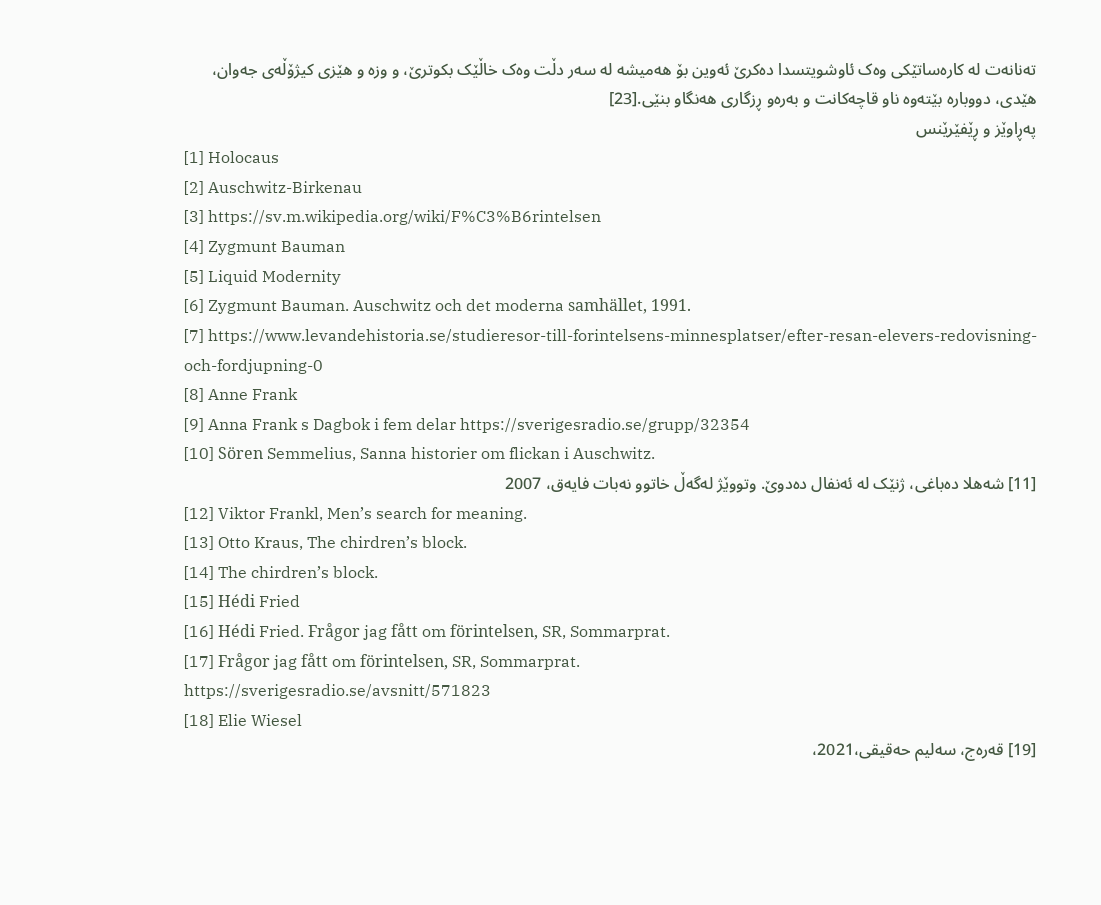تەنانەت لە کارەساتێکی وەک ئاوشویتسدا دەکرێ ئەوین بۆ هەمیشە لە سەر دڵت وەک خاڵێک بکوترێ، و وزە و هێزی کیژۆڵەی جەوان، هێدی، دووبارە بێتەوە ناو قاچەکانت و بەرەو ڕزگاری هەنگاو بنێی.[23]
پەڕاوێز و ڕێفێرێنس
[1] Holocaus
[2] Auschwitz-Birkenau
[3] https://sv.m.wikipedia.org/wiki/F%C3%B6rintelsen
[4] Zygmunt Bauman
[5] Liquid Modernity
[6] Zygmunt Bauman. Auschwitz och det moderna samhället, 1991.
[7] https://www.levandehistoria.se/studieresor-till-forintelsens-minnesplatser/efter-resan-elevers-redovisning-och-fordjupning-0
[8] Anne Frank
[9] Anna Frank s Dagbok i fem delar https://sverigesradio.se/grupp/32354
[10] Sören Semmelius, Sanna historier om flickan i Auschwitz.
[11] شەهلا دەباغی، ژنێک لە ئەنفال دەدوێ. وتووێژ لەگەڵ خاتوو نەبات فایەق، 2007
[12] Viktor Frankl, Men’s search for meaning.
[13] Otto Kraus, The chirdren’s block.
[14] The chirdren’s block.
[15] Hédi Fried
[16] Hédi Fried. Frågor jag fått om förintelsen, SR, Sommarprat.
[17] Frågor jag fått om förintelsen, SR, Sommarprat.
https://sverigesradio.se/avsnitt/571823
[18] Elie Wiesel
[19] قەرەج، سەلیم حەقیقی،2021،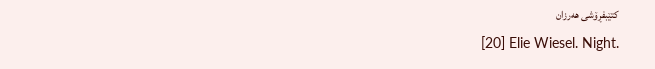کتێبفڕۆشی هەرزان
[20] Elie Wiesel. Night.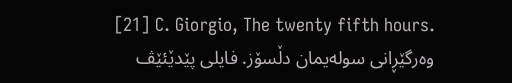[21] C. Giorgio, The twenty fifth hours.
وەرگێڕانی سولەیمان دڵسۆز. فایلی پێدێئێڤ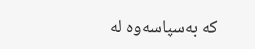کە بەسپاسەوە لە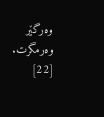وەرگێر وەرمگرت.
[22]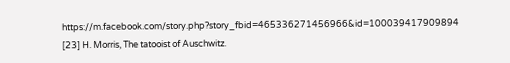https://m.facebook.com/story.php?story_fbid=465336271456966&id=100039417909894
[23] H. Morris, The tatooist of Auschwitz.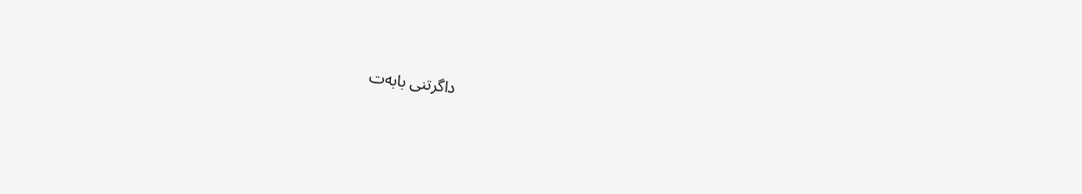داگرتنی بابەت